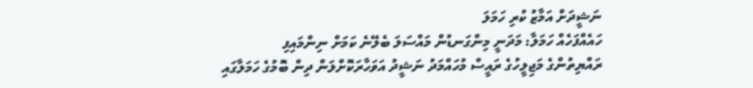ނަޝީދަށް އަމާޒު ކުރި ހަމަލަ
ހައެއްފަހެއް ހަމަލާ: މަދަނީ މިންގަނޑުން މައްސަލަ ބެލޭނެ ކަމަށް ނިންމައިފި
ރައްޔިތުންގެ މަޖިލީހުގެ ރައީސް މުހައްމަދު ނަޝީދު އަވަހާރަކޮށްލަން ދިން ބޮމުގެ ހަމަލާގައި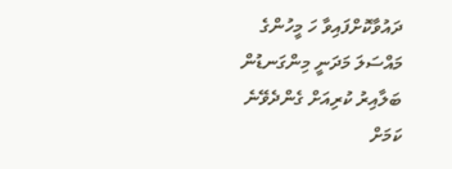ދައުވާކޮށްފައިވާ ހަ މީހުންގެ މައްސަލަ މަދަނީ މިންގަނޑުން ބަލާއިރު ކުރިއަށް ގެންދެވޭނެ ކަމަށް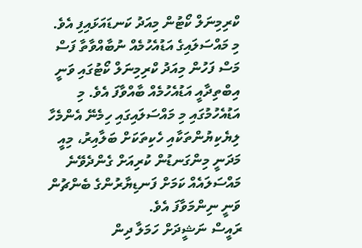ކްރިމިނަލް ކޯޓުން މިއަދު ކަނޑައަޅައިފި އެވެ.
މި މައްސަލައިގެ އަޑުއެހުމެއް ނުބާއްވާތާ ފަސް މަސް ފަހުން މިއަދު ކްރިމިނަލް ކޯޓުގައި ވަނީ އިބްތިދާއީ އަޑުއެހުމެއް ބާއްވާފަ އެވެ. މި އަޑުއެހުމުގައި މި މައްސަލައިގައި ހިމެނޭ އެންމެހާ ލިޔެކިޔުންތަކާއި ހެކިތަކަށް ބަލާއިރު، މިއީ މަދަނީ މިންގަނޑުން ކުރިއަށް ގެންދެވޭނެ މައްސަލައެއް ކަމަށް ފަނޑިޔާރުންގެ ބެންޗުން ވަނީ ނިންމަވާފަ އެވެ.
ރައީސް ނަޝީދަށް ހަމަލާ ދިން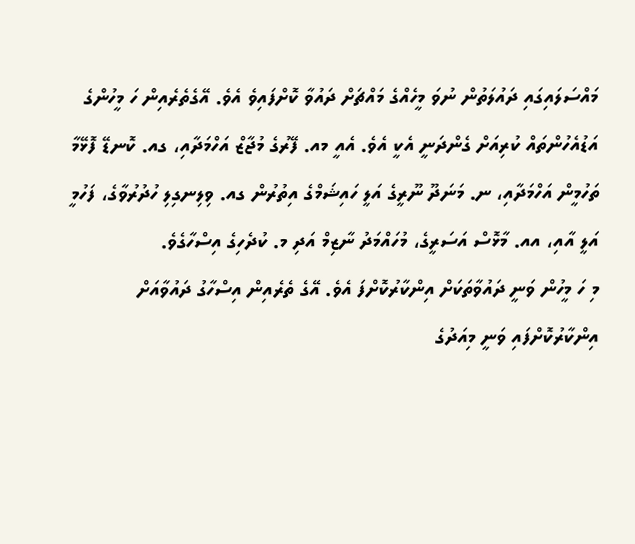މައްސަލައިގައި ދައުލަތުން ނުވަ މީހެއްގެ މައްޗަށް ދައުވާ ކޮށްފައިވެ އެވެ. އޭގެތެރެއިން ހަ މީހުންގެ އަޑުއެހުންތައް ކުރިއަށް ގެންދަނީ އެކީ އެވެ. އެއީ މއ. ފޭރުގެ މުޖާޒް އަހްމަދާއި، ގއ. ކޮނޑޭ ފޮޅޭމާ ތަހުމީން އަހްމަދާއި، ނ. މަނަދޫ ނޫރީގެ އަލީ ހައިޝަމްގެ އިތުރުން ގއ. ވިލިނގިލި ހުދުރުވާގެ، ފަހުމީ އަލީ އާއި، އއ. މާޅޮސް އަސަރީގެ، މުހައްމަދު ނާޒިމް އަދި މ. ކުދެހިގެ އިސްހާގެވެ.
މި ހަ މީހުން ވަނީ ދައުވާތަކަށް އިންކާރުކޮށްފަ އެވެ. އޭގެ ތެރެއިން އިސްހާގު ދައުވާއަށް އިންކާރުކޮށްފައި ވަނީ މިއަދުގެ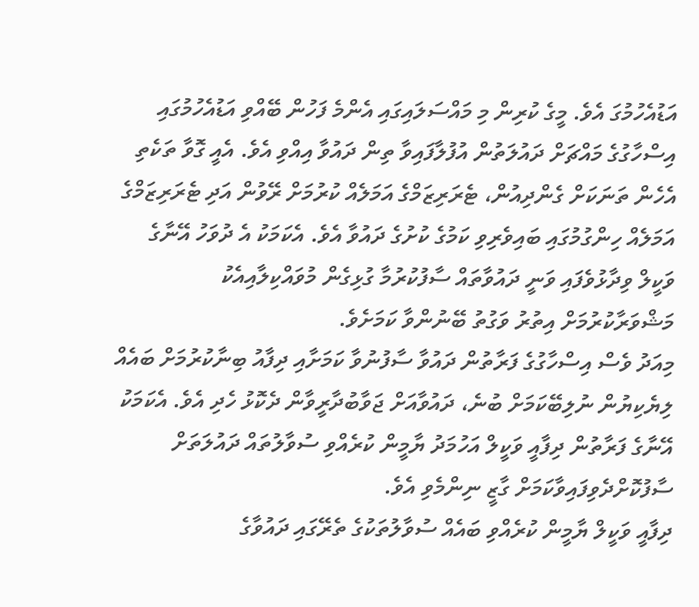އަޑުއެހުމުގަ އެވެ. މީގެ ކުރިން މި މައްސަލައިގައި އެންމެ ފަހުން ބޭއްވި އަޑުއެހުމުގައި އިސްހާގުގެ މައްޗަށް ދައުލަތުން އުފުލާފައިވާ ތިން ދައުވާ އިއްވި އެވެ. އެއީ ގޮވާ ތަކެތި އެހެން ތަނަކަށް ގެންދިއުން، ޓެރަރިޒަމްގެ އަމަލެއް ކުރުމަށް ރޭވުން އަދި ޓެރަރިޒަމްގެ އަމަލެއް ހިންގުމުގައި ބައިވެރިވި ކަމުގެ ކުށުގެ ދައުވާ އެވެ. އެކަމަކު އެ ދުވަހު އޭނާގެ ވަކީލް ވިދާޅުވެފައި ވަނީ ދައުވާތައް ސާފުކުރުމާ ގުޅިގެން މުވައްކިލާއިއެކު މަޝްވަރާކުރުމަށް އިތުރު ވަގުތު ބޭނުންވާ ކަމަށެވެ.
މިއަދު ވެސް އިސްހާގުގެ ފަރާތުން ދައުވާ ސާފުނުވާ ކަމަށާއި ދިފާއު ބިނާކުރުމަށް ބައެއް ލިޔެކިޔުން ނުލިބޭކަމަށް ބުނެ، ދައުވާއަށް ޖަވާބުދާރީވާން ދެކޮޅު ހެދި އެވެ. އެކަމަކު އޭނާގެ ފަރާތުން ދިފާއީ ވަކީލް އަހުމަދު ޔާމީން ކުރެއްވި ސުވާލުތައް ދައުލަތަށް ސާފުކޮށްދެވިފައިވާކަމަށް ގާޒީ ނިންމެވި އެވެ.
ދިފާއީ ވަކީލް ޔާމީން ކުރެއްވި ބައެއް ސުވާލުތަކުގެ ތެރޭގައި ދައުވާގެ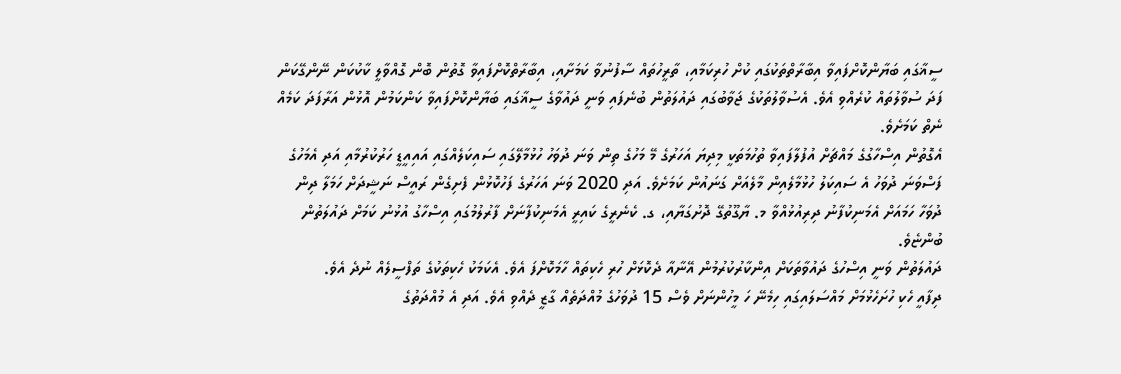ސީޣާގައި ބަޔާންކޮށްފައިވާ އިބާރާތްތަކުގައި ކުށް ހުރިކަމާއި، ތާރީހުތައް ސާފުނުވާ ކަމަށާއި، އިބާރާތްކޮށްފައިވާ ގޮތުން ބޮން ގޮއްވާލީ ކާކުކަން ނޭންގޭކަން ފަދަ ސުވާލުތައް ކުރެއްވި އެވެ. އެސުވާލުތަކުގެ ޖަވާބުގައި ދައުލަތުން ބުނެފައި ވަނީ ދައުވާގެ ސީޣާގައި ބަޔާންކޮށްފައިވާ ކަންކަމުން އޮޅުން އަރާފަދަ ކަމެއް ނެތް ކަމަށެވެ.
އެގޮތުން އިސްހާގުގެ މައްޗަށް އުފުލާފައިވާ ތުހުމަތަކީ މިދިޔަ އަހަރުގެ މޭ މަހުގެ ތިން ވަނަ ދުވަހު ހުޅުމާލޭގައި ސައިކަލެއްގައި އައިއީޑީ ހަރުކުރުމާއި އަދި އެމަހުގެ ފަސްވަނަ ދުވަހު އެ ސައިކަލު ހުޅުމާލެއިން މާލެއަށް ގަނައުން ކަމަށެވެ. އަދި 2020 ވަނަ އަހަރުގެ ފަހުކޮޅުން ފެށިގެން ރައީސް ނަޝީދަށް ހަމަލާ ދިން ދުވަހާ ހަމައަށް އެމަނިކުފާނު ދިރިއުޅުއްވާ މ. ޔާގޫތުގޭ ދޮށުގަޔާއި، ގ. ކެނެރީގެ ކައިރީ އެމަނިކުފާނަށް ފާރުލުމުގައި އިސްހާގު އުޅުނު ކަމަށް ދައުލަތުން ބުންޏެވެ.
ދައުލަތުން ވަނީ އިސްހުގެ ދައުވާތަކަށް އިންކާރުކުރުމުން އޭނާއާ ދެކޮޅަށް ހުރި ހެކިތައް ހާމަކޮށްފަ އެވެ. އެކަމަކު ހެކިތަކުގެ ތަފްސީލެއް ނުދެ އެވެ.
ދިފާއީ ހެކި ހުށަހެޅުމަށް މައްސަލައިގައި ހިމެނޭ ހަ މީހުންނަށް ވެސް 15 ދުވަހުގެ މުއްދަތެއް ގާޒީ ދެއްވި އެވެ. އަދި އެ މުއްދަތުގެ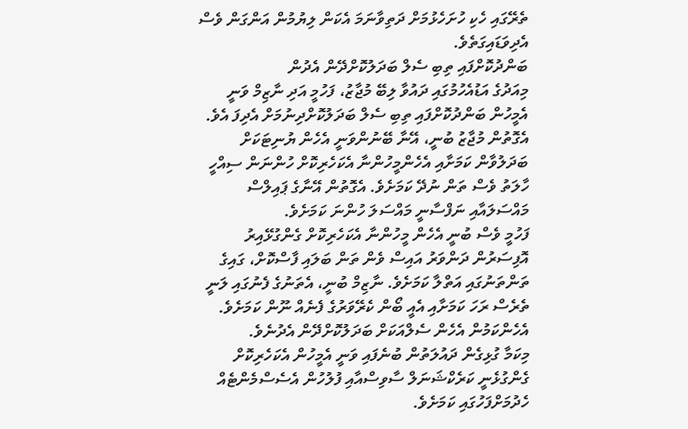ތެރޭގައި ހެކި ހުށަހެޅުމަށް ދަތިވާނަމަ އެކަން ލިޔުމުން އަންގަން ވެސް އެދިވަޑައިގަތެވެ.
ބަންދުކޮށްފައި ތިބި ސެލް ބަދަލުކޮށްދޭން އެދުން
މިއަދުގެ އަޑުއެހުމުގައި ދައުވާ ލިބޭ މުޖާޒު، ފަހުމީ އަދި ނާޒިމް ވަނީ އެމީހުން ބަންދުކޮށްފައި ތިބި ސެލް ބަދަލުކޮށްދިނުމަށް އެދިފަ އެވެ. އެގޮތުން މުޖާޒު ބުނީ، އޭނާ ބޭނުންވަނީ އެހެން ޔުނިޓަކަށް ބަދަލުވާން ކަމަށާއި އެހެންމީހުންނާ އެކަހެރިކޮށް ހުންނަން ސިއްހީ ހާލަތު ވެސް ތަން ނުދޭ ކަމަށެވެ. އެގޮތުން އޭނާގެ ޕައިލްސް މައްސަލައާއި ނަފްސާނީ މައްސަލަ ހުންނަ ކަމަށެވެ.
ފަހުމީ ވެސް ބުނީ އެހެން މީހުންނާ އެކަހެރިކޮށް ގެންގުޅޭއިރު އޮފިސަރުން ދަންވަރު އައިސް ވެން ތަން ބަލައި ފާސްކޮށް، ގައިގެ ތަންތަނުގައި އަތްލާ ކަމަށެވެ. ނާޒިމް ބުނީ، އެތަނުގެ ފެނުގައި ލަނީ ތެރެސް ރަހަ ކަމަށާއި އެއީ ބޯން ކެރޭވަރުގެ ފެނެއް ނޫން ކަމަށެވެ. އެހެންކަމުން އެހެން ސެލްއަކަށް ބަދަލުކޮށްދޭން އެދުނެވެ.
މިކަމާ ގުޅިގެން ދައުލަތުން ބުނެފައި ވަނީ އެމީހުން އެކަހެރިކޮށް ގެންގުޅެނީ ކަރެކްޝަނަލް ސާވިސްއާއި ފުލުހުން އެސެސްމެންޓެއް ހެދުމަށްފަހުގައި ކަމަށެވެ.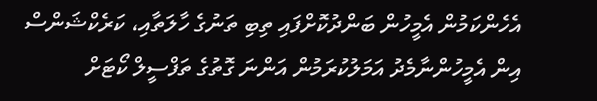އެހެންކަމުން އެމީހުން ބަންދުކޮށްފައި ތިބި ތަނުގެ ހާލަތާއި، ކަރެކްޝަންސް އިން އެމީހުންނާމެދު އަމަލުކުރަމުން އަންނަ ގޮތުގެ ތަފްސީލް ކޯޓަށް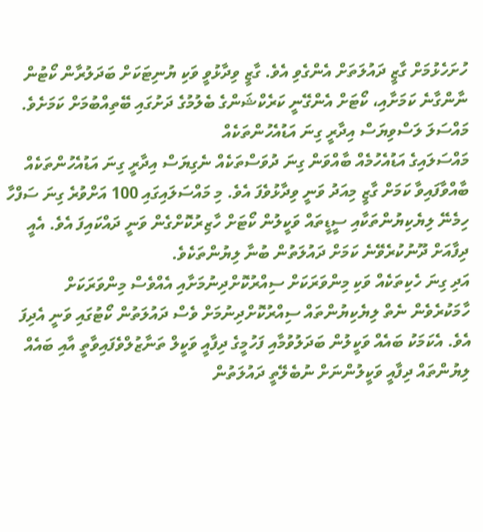ހުށަހެޅުމަށް ގާޒީ ދައުލަތަށް އެންގެވި އެވެ. ގާޒީ ވިދާޅުވީ ވަކި ޔުނިޓަކަށް ބަދަލުރާން ކޯޓުން ނާންގާނެ ކަމަށާއި، ކޯޓަށް އެންގޭނީ ކަރެކްޝަންގެ ބެލުމުގެ ދަށުގައި ބޭތިއްބުމަށް ކަމަށެވެ.
މައްސަލަ ލަސްވިޔަސް އިދާރީ ގިނަ އަޑުއެހުންތަކެއް
މައްސަލައިގެ އަޑުއެހުމެއް ބާއްވަން ގިނަ ދުވަސްތަކެއް ނެގިޔަސް އިދާރީ ގިނަ އަޑުއެހުންތަކެއް ބާއްވާފައިވާ ކަމަށް ގާޒީ މިއަދު ވަނީ ވިދާޅުވެފަ އެވެ. މި މައްސަލައިގައި 100 އަށްވުރެ ގިނަ ސަފްހާ ހިމެނޭ ލިޔެކިޔުންތަކާއި ސީޑީތައް ވަކީލުން ކޯޓަށް ހާޒިރުކޮށްގެން ވަނީ ދައްކައިފަ އެވެ. އެއީ ދިފާއަށް ދޫނުކުރެވޭނެ ކަމަށް ދައުލަތުން ބުނާ ލިޔުންތަކެވެ.
އަދި ގިނަ ހެކިތަކެއް ވަކި މިންވަރަކަށް ސިއްރުކޮށްދިނުމަށާއި އެއްވެސް މިންވަރަކަށް ހާމަކުރެވެން ނެތް ލިޔެކިޔުންތައް ސިއްރުކޮށްދިނުމަށް ވެސް ދައުލަތުން ކޯޓުގައި ވަނީ އެދިފަ އެވެ. އެކަމަކު ބައެއް ވަކީލުން ބަދަލުވުމާއި ފަހުމީގެ ދިފާއީ ވަކީލް ތަނާޒުލްވެފައިވާތީ އާއި ބައެއް ލިޔުންތައް ދިފާއީ ވަކީލުންނަށް ނުބެލޭތީ ދައުލަތުން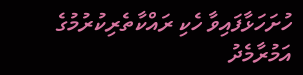ހުށަހަޅާފައިވާ ހެކި ރައްކާތެރިކުރުމުގެ އަމުރާމެދު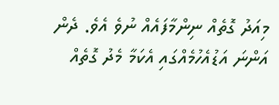މިއަދު ގޮތެއް ނިންމާފައެއް ނުވެ އެވެ. ދެން އަންނަ އަޑުއެހުމެއްގައި އެކަމާ މެދު ގޮތެއް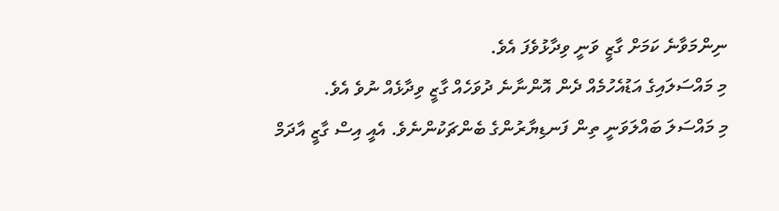ނިންމަވާނެ ކަމަށް ގާޒީ ވަނީ ވިދާޅުވެފަ އެވެ.
މި މައްސަލައިގެ އަޑުއެހުމެއް ދެން އޮންނާނެ ދުވަހެއް ގާޒީ ވިދާޅެއް ނުވެ އެވެ.
މި މައްސަލަ ބައްލަވަނީ ތިން ފަނޑިޔާރުންގެ ބެންޗަކުންނެވެ. އެއީ އިސް ގާޒީ އާދަމް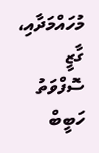މުހައްމަދާއި، ގާޒީ ސޮފްވަތު ހަބީބް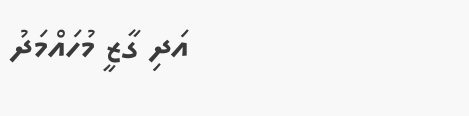އަދި ގާޒީ މުހައްމަދު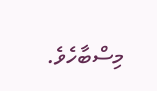މިސްބާހެވެ.